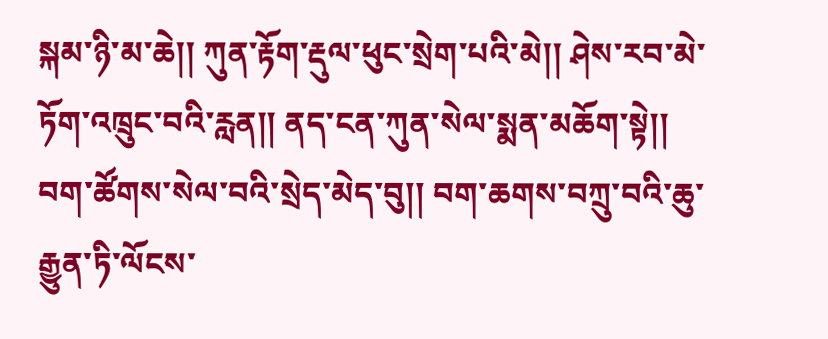སྐམ་ཉི་མ་ཆེ།། ཀུན་རྟོག་རྡུལ་ཕུང་སྲེག་པའི་མེ།། ཤེས་རབ་མེ་ཏོག་འཁྲུང་བའི་རླན།། ནད་ངན་ཀུན་སེལ་སྨན་མཆོག་སྟེ།། བག་ཚོགས་སེལ་བའི་སྲེད་མེད་བུ།། བག་ཆགས་བཀྲུ་བའི་ཆུ་རྒྱུན་ཏི་ལོངས་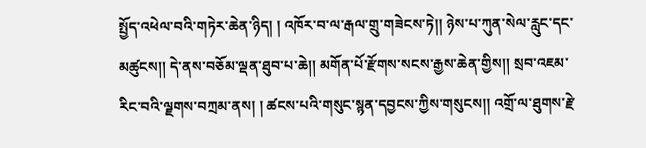སྤྱོད་འཕེལ་བའི་གཏེར་ཆེན་ཉིད། ། འཁོར་བ་ལ་རྒལ་གྲུ་གཟེངས་ཏེ།། ཉེས་པ་ཀུན་སེལ་རླུང་དང་མཚུངས།། དེ་ནས་བཅོམ་ལྡན་ཐུབ་པ་ཆེ།། མགོན་པོ་རྫོགས་སངས་རྒྱས་ཆེན་གྱིས།། སྲབ་འཇམ་རིང་བའི་ལྗགས་བཀྲམ་ནས། ། ཚངས་པའི་གསུང་སྙན་དབྱངས་ཀྱིས་གསུངས།། འགྲོ་ལ་ཐུགས་རྗེ་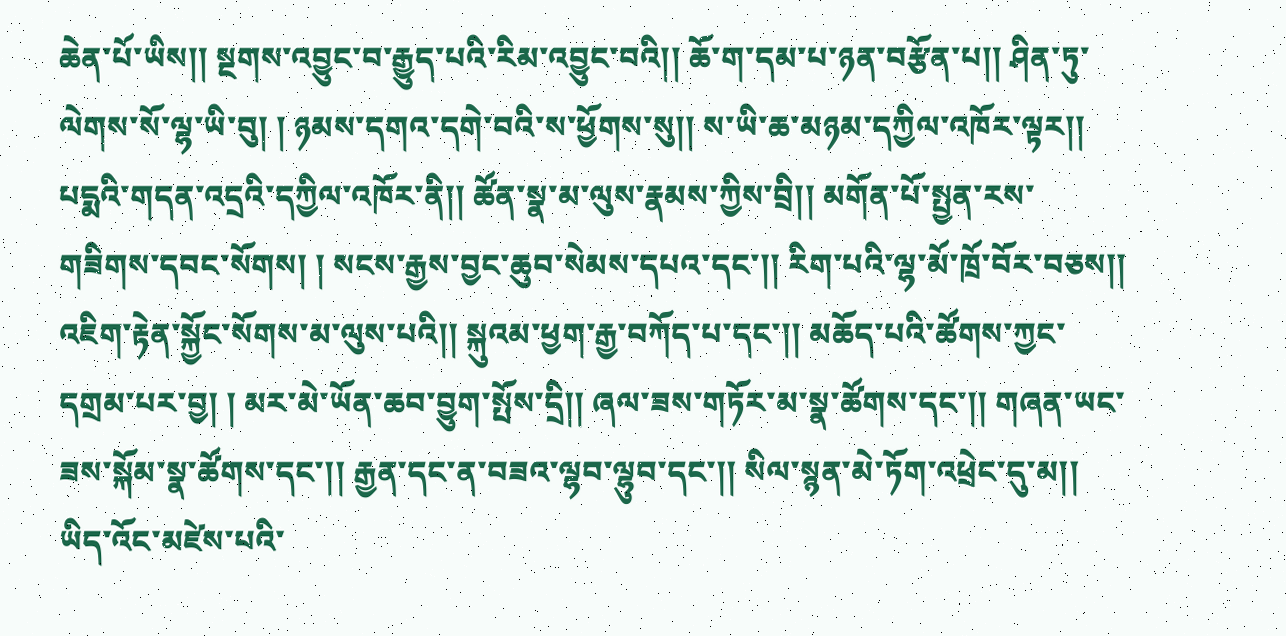ཆེན་པོ་ཡིས།། སྔགས་འབྱུང་བ་རྒྱུད་པའི་རིམ་འབྱུང་བའི།། ཆོ་ག་དམ་པ་ཉན་བརྩོན་པ།། ཤིན་ཏུ་ལེགས་སོ་ལྷ་ཡི་བུ། ། ཉམས་དགའ་དགེ་བའི་ས་ཕྱོགས་སུ།། ས་ཡི་ཆ་མཉམ་དཀྱིལ་འཁོར་ལྟར།། པདྨའི་གདན་འདྲའི་དཀྱིལ་འཁོར་ནི།། ཚོན་སྣ་མ་ལུས་རྣམས་ཀྱིས་བྲི།། མགོན་པོ་སྤྱན་རས་གཟིགས་དབང་སོགས། ། སངས་རྒྱས་བྱང་ཆུབ་སེམས་དཔའ་དང་།། རིག་པའི་ལྷ་མོ་ཁྲོ་བོར་བཅས།། འཇིག་རྟེན་སྐྱོང་སོགས་མ་ལུས་པའི།། སྐུའམ་ཕྱག་རྒྱ་བཀོད་པ་དང་།། མཆོད་པའི་ཚོགས་ཀྱང་དགྲམ་པར་བྱ། ། མར་མེ་ཡོན་ཆབ་བྱུག་སྤོས་དྲི།། ཞལ་ཟས་གཏོར་མ་སྣ་ཚོགས་དང་།། གཞན་ཡང་ཟས་སྐོམ་སྣ་ཚོགས་དང་།། རྒྱན་དང་ན་བཟའ་ལྷབ་ལྷུབ་དང་།། སིལ་སྙན་མེ་ཏོག་འཕྲེང་དུ་མ།། ཡིད་འོང་མཛེས་པའི་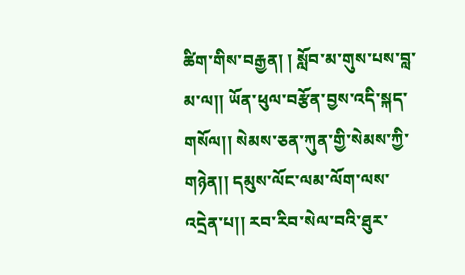ཚིག་གིས་བརྒྱན། ། སློབ་མ་གུས་པས་བླ་མ་ལ།། ཡོན་ཕུལ་བརྩོན་བྱས་འདི་སྐད་གསོལ།། སེམས་ཅན་ཀུན་གྱི་སེམས་ཀྱི་གཉེན།། དམུས་ལོང་ལམ་ལོག་ལས་འདྲེན་པ།། རབ་རིབ་སེལ་བའི་ཐུར་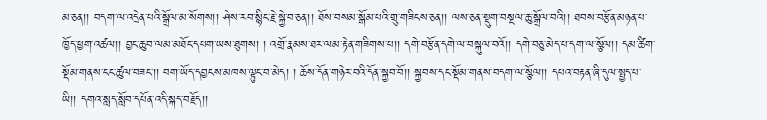མ་ཅན།། བདག་ལ་འདྲེན་པའི་སྒྲོལ་མ་སོགས།། ཤེས་རབ་སྙིང་རྗེ་སྐྱེ་བ་ཅན།། ཐོས་བསམ་སྒོམ་པའི་གྲུ་གཟིངས་ཅན།། ལས་ཅན་སྡུག་བསྔལ་ཆུ་སྒྲོལ་བའི།། ཐབས་བརྩོན་མཉན་པ་ཁྱོད་ཕྱག་འཚལ།། བྱང་ཆུབ་ལམ་མཐོང་དཔག་ཡས་ཐུགས། ། འགྲོ་རྣམས་ཐར་ལམ་རྟེན་གཟིགས་པ།། དགེ་བརྩོན་དགེ་ལ་བསྐུལ་བའོ།། དགེ་བཅུ་མེད་པ་དག་ལ་སྩོལ།། དམ་ཚིག་སྡོམ་གནས་ངང་ཚུལ་བཟང་།། བག་ཡོད་དབྱངས་མཁས་ལྟུང་བ་མེད། ། ཆོས་དོན་གཉེར་བའི་དོན་སྐྱབ་བོ།། སྐྱབས་དང་སྡོམ་གནས་བདག་ལ་སྩོལ།། དཔའ་བརྟན་ཞི་དུལ་སྤྱད་པ་ཡི།། དགའ་སླད་སློབ་དཔོན་འདི་སྐད་བརྗོད།།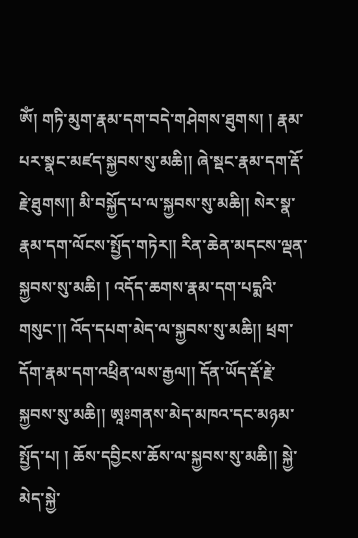ཨོཾ། གཏི་མུག་རྣམ་དག་བདེ་གཤེགས་ཐུགས། ། རྣམ་པར་སྣང་མཛད་སྐྱབས་སུ་མཆི།། ཞེ་སྡང་རྣམ་དག་རྡོ་རྗེ་ཐུགས།། མི་བསྐྱོད་པ་ལ་སྐྱབས་སུ་མཆི།། སེར་སྣ་རྣམ་དག་ལོངས་སྤྱོད་གཏེར།། རིན་ཆེན་མདངས་ལྡན་སྐྱབས་སུ་མཆི། ། འདོད་ཆགས་རྣམ་དག་པདྨའི་གསུང་།། འོད་དཔག་མེད་ལ་སྐྱབས་སུ་མཆི།། ཕྲག་དོག་རྣམ་དག་འཕྲིན་ལས་རྒྱལ།། དོན་ཡོད་རྡོ་རྗེ་སྐྱབས་སུ་མཆི།། ཨཱཿགནས་མེད་མཁའ་དང་མཉམ་སྤྱོད་པ། ། ཆོས་དབྱིངས་ཆོས་ལ་སྐྱབས་སུ་མཆི།། སྐྱེ་མེད་སྐྱེ་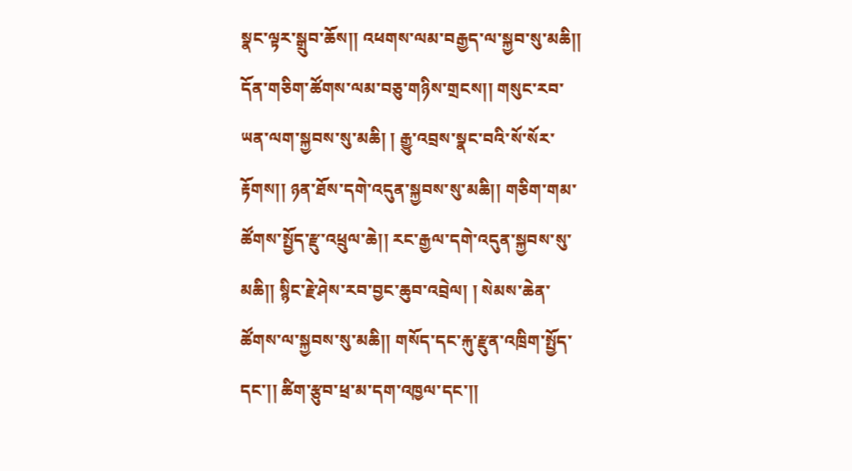སྣང་ལྟར་སྒྲུབ་ཆོས།། འཕགས་ལམ་བརྒྱད་ལ་སྐྱབ་སུ་མཆི།། དོན་གཅིག་ཚོགས་ལམ་བཅུ་གཉིས་གྲངས།། གསུང་རབ་ཡན་ལག་སྐྱབས་སུ་མཆི། ། རྒྱུ་འབྲས་སྣང་བའི་སོ་སོར་རྟོགས།། ཉན་ཐོས་དགེ་འདུན་སྐྱབས་སུ་མཆི།། གཅིག་གམ་ཚོགས་སྤྱོད་རྫུ་འཕྲུལ་ཆེ།། རང་རྒྱལ་དགེ་འདུན་སྐྱབས་སུ་མཆི།། སྙིང་རྗེ་ཤེས་རབ་བྱང་ཆུབ་འབྲེལ། ། སེམས་ཆེན་ཚོགས་ལ་སྐྱབས་སུ་མཆི།། གསོད་དང་རྐུ་རྫུན་འཁྲིག་སྤྱོད་དང་།། ཚིག་རྩུབ་ཕྲ་མ་དག་འཁྱལ་དང་།།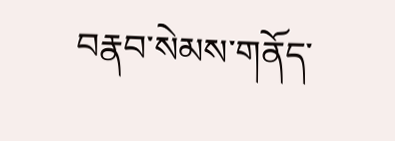བརྣབ་སེམས་གནོད་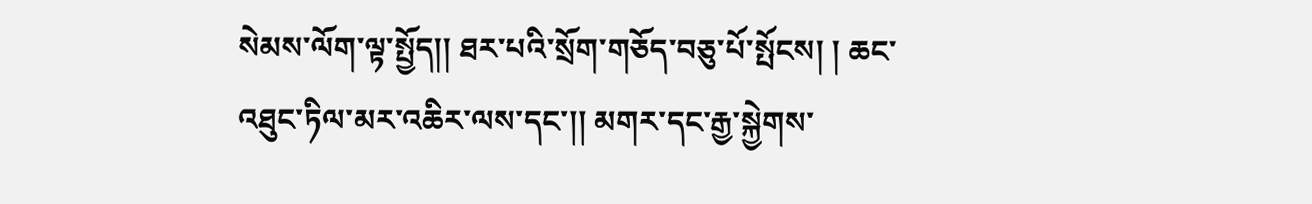སེམས་ལོག་ལྟ་སྤྱོད།། ཐར་པའི་སྲོག་གཅོད་བཅུ་པོ་སྤོངས། ། ཆང་འཐུང་ཏིལ་མར་འཆིར་ལས་དང་།། མགར་དང་རྒྱ་སྐྱེགས་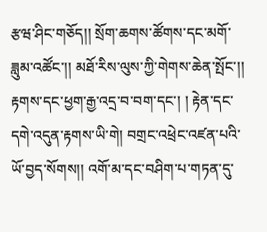རྩཝ་ཤིང་གཅོད།། སྲོག་ཆགས་ཚོགས་དང་མགོ་ཟླུམ་འཚོང་།། མཐོ་རིས་ལུས་ཀྱི་གེགས་ཆེན་སྤོང་།། རྟགས་དང་ཕྱག་རྒྱ་འདྲ་བ་བག་དང་། ། རྟེན་དང་དགེ་འདུན་རྟགས་ཡི་གེ། བགྲང་འཕྲེང་འཛན་པའི་ཡོ་བྱད་སོགས།། འགོ་མ་དང་བཤིག་པ་གཏན་དུ་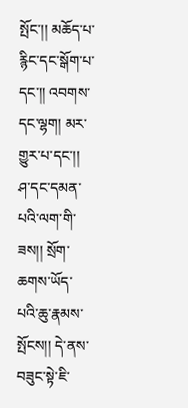སྤོང་།། མཆོད་པ་རྙིང་དང་སྒོག་པ་དང་།། འབགས་དང་ལྷག། མར་གྱུར་པ་དང་།། ཤ་དང་དམན་པའི་ལག་གི་ཟས།། སྲོག་ཆགས་ཡོད་པའི་ཆུ་རྣམས་སྤོངས།། དེ་ནས་བཟུང་སྟེ་ཇི་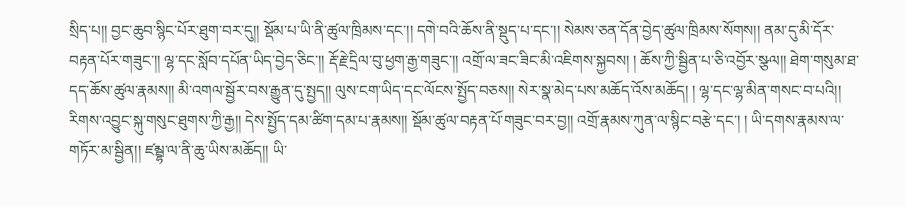སྲིད་པ།། བྱང་ཆུབ་སྙིང་པོར་ཐུག་བར་དུ།། སྡོམ་པ་ཡི་ནི་ཚུལ་ཁྲིམས་དང་།། དགེ་བའི་ཆོས་ནི་སྡུད་པ་དང་།། སེམས་ཅན་དོན་བྱེད་ཚུལ་ཁྲིམས་སོགས།། ནམ་དུ་མི་དོར་བརྟན་པོར་གཟུང་།། ལྷ་དང་སློབ་དཔོན་ཡིད་བྱེད་ཅིང་།། རྡོ་རྗེ་དྲིལ་བུ་ཕྱག་རྒྱ་གཟུང་།། འགྲོ་ལ་ཟང་ཟིང་མི་འཇིགས་སྐྱབས། ། ཆོས་ཀྱི་སྦྱིན་པ་ཅི་འབྱོར་སྩལ།། ཐེག་གསུམ་ཐ་དད་ཆོས་ཚུལ་རྣམས།། མི་འགལ་སྦྱོར་བས་རྒྱུན་དུ་སྤྱད།། ལུས་ངག་ཡིད་དང་ལོངས་སྤྱོད་བཅས།། སེར་སྣ་མེད་པས་མཆོད་འོས་མཆོད། ། ལྷ་དང་ལྷ་མིན་གསང་བ་པའི།། རིགས་འབྱུང་སྐུ་གསུང་ཐུགས་ཀྱི་རྒྱ།། དེས་སྤྱོད་དམ་ཚིག་དམ་པ་རྣམས།། སྡོམ་ཚུལ་བརྟན་པོ་གཟུང་བར་བྱ།། འགྲོ་རྣམས་ཀུན་ལ་སྙིང་བརྩེ་དང་། ། ཡི་དགས་རྣམས་ལ་གཏོར་མ་སྦྱིན།། ཛམྦྷ་ལ་ནི་ཆུ་ཡིས་མཆོད།། ཡི་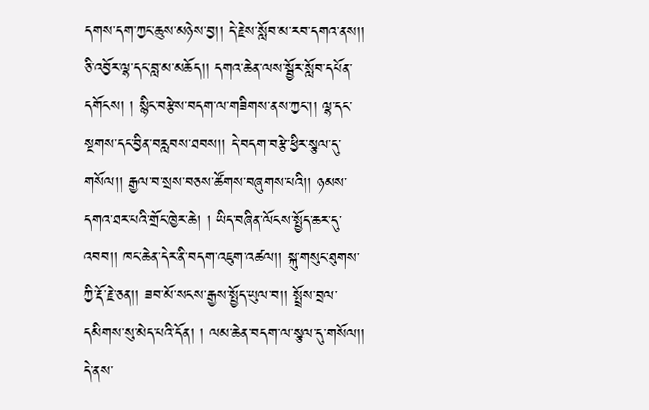དགས་དག་ཀྱང་ཆུས་མཉེས་བྱ།། དེ་རྗེས་སློབ་མ་རབ་དགའ་ནས།། ཅི་འབྱོར་ལྷ་དང་བླ་མ་མཆོད།། དགའ་ཆེན་ལས་སྦྱོར་སློབ་དཔོན་དགོངས། ། སྙིང་བརྩེས་བདག་ལ་གཟིགས་ནས་ཀྱང་།། ལྷ་དང་སྔགས་དང་བྱིན་བརླབས་ཐབས།། དེ་བདག་བརྩེ་ཕྱིར་སྩལ་དུ་གསོལ།། རྒྱལ་བ་སྲས་བཅས་ཚོགས་བཞུགས་པའི།། ཉམས་དགའ་ཐར་པའི་གྲོང་ཁྱེར་ཆེ། ། ཡིད་བཞིན་ལོངས་སྤྱོད་ཆར་དུ་འབབ།། ཁང་ཆེན་དེར་ནི་བདག་འཇུག་འཚལ།། སྐུ་གསུང་ཐུགས་ཀྱི་རྡོ་རྗེ་ཅན།། ཟབ་མོ་སངས་རྒྱས་སྤྱོད་ཡུལ་བ།། སྤྲོས་བྲལ་དམིགས་སུ་མེད་པའི་དོན། ། ལམ་ཆེན་བདག་ལ་སྩལ་དུ་གསོལ།། དེ་ནས་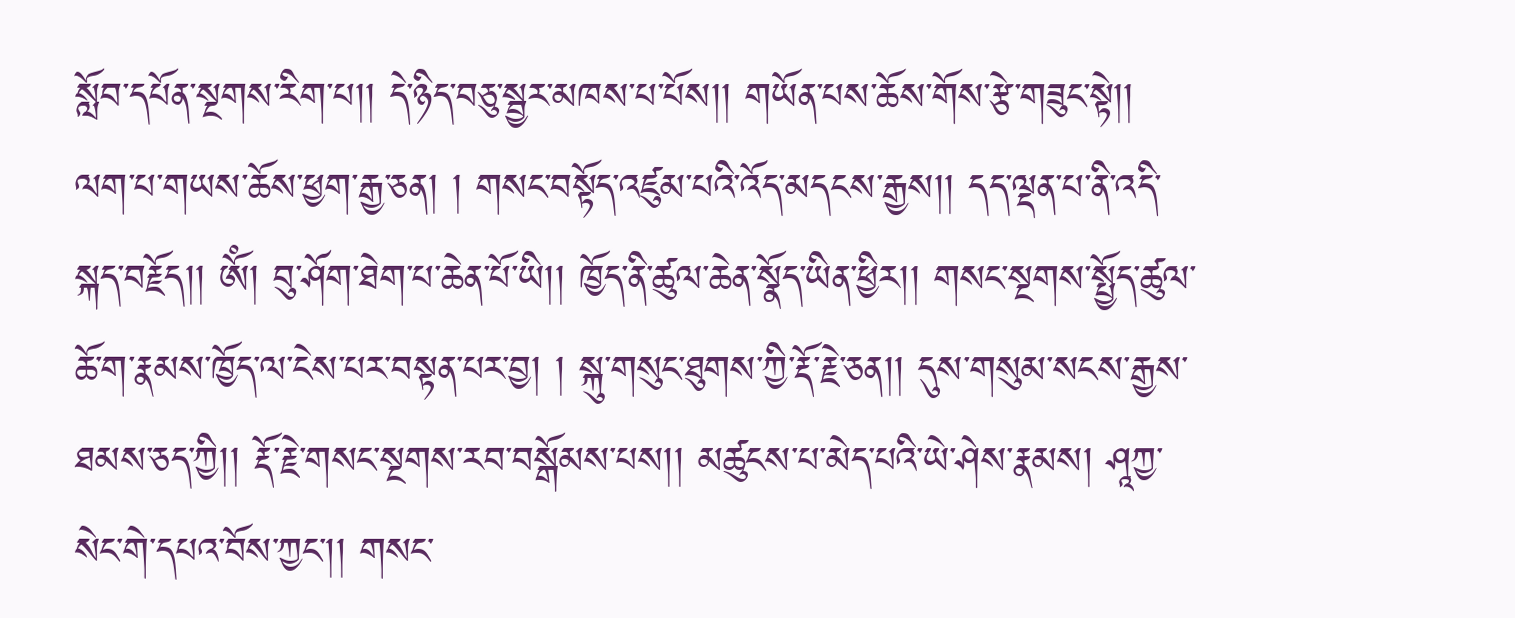སློབ་དཔོན་སྔགས་རིག་པ།། དེ་ཉིད་བཅུ་སྦྱར་མཁས་པ་པོས།། གཡོན་པས་ཆོས་གོས་རྩེ་གཟུང་སྟེ།། ལག་པ་གཡས་ཆོས་ཕྱག་རྒྱ་ཅན། ། གསང་བསྟོད་འཛུམ་པའི་འོད་མདངས་རྒྱས།། དད་ལྡན་པ་ནི་འདི་སྐད་བརྗོད།། ཨོཾ། བུ་ཤོག་ཐེག་པ་ཆེན་པོ་ཡི།། ཁྱོད་ནི་ཚུལ་ཆེན་སྣོད་ཡིན་ཕྱིར།། གསང་སྔགས་སྤྱོད་ཚུལ་ཆོ་ག་རྣམས་ཁྱོད་ལ་ངེས་པར་བསྟན་པར་བྱ། ། སྐུ་གསུང་ཐུགས་ཀྱི་རྡོ་རྗེ་ཅན།། དུས་གསུམ་སངས་རྒྱས་ཐམས་ཅད་ཀྱི།། རྡོ་རྗེ་གསང་སྔགས་རབ་བསྒོམས་པས།། མཚུངས་པ་མེད་པའི་ཡེ་ཤེས་རྣམས། ཤཱཀྱ་སེང་གེ་དཔའ་བོས་ཀྱང་།། གསང་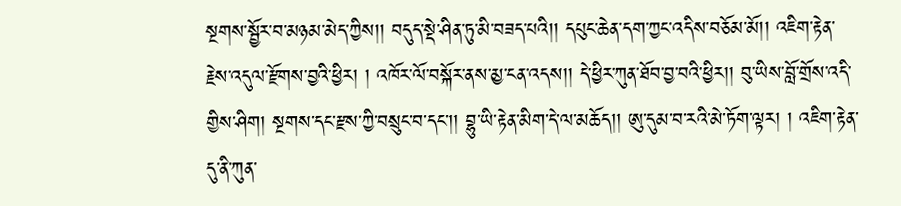སྔགས་སྦྱོར་བ་མཉམ་མེད་ཀྱིས།། བདུད་སྡེ་ཤིན་ཏུ་མི་བཟད་པའི།། དཔུང་ཆེན་དག་ཀྱང་འདིས་བཅོམ་མོ།། འཇིག་རྟེན་རྗེས་འདུལ་རྫོགས་བྱའི་ཕྱིར། ། འཁོར་ལོ་བསྐོར་ནས་མྱ་ངན་འདས།། དེ་ཕྱིར་ཀུན་ཐོབ་བྱ་བའི་ཕྱིར།། བུ་ཡིས་བློ་གྲོས་འདི་གྱིས་ཤིག། སྔགས་དང་རྫས་ཀྱི་བསྲུང་བ་དང་།། བྷུ་ཡི་རྟེན་མིག་དེ་ལ་མཆོད།། ཨུ་དུམ་བ་རའི་མེ་ཏོག་ལྟར། ། འཇིག་རྟེན་དུ་ནི་ཀུན་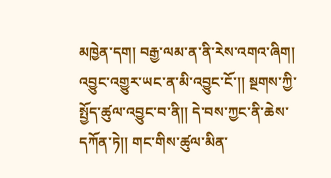མཁྱེན་དག། བརྒྱ་ལམ་ན་ནི་རེས་འགའ་ཞིག། འབྱུང་འགྱུར་ཡང་ན་མི་འབྱུང་ངོ་།། སྔགས་ཀྱི་སྤྱོད་ཚུལ་འབྱུང་བ་ནི།། དེ་བས་ཀྱང་ནི་ཆེས་དཀོན་ཏེ།། གང་གིས་ཚུལ་མིན་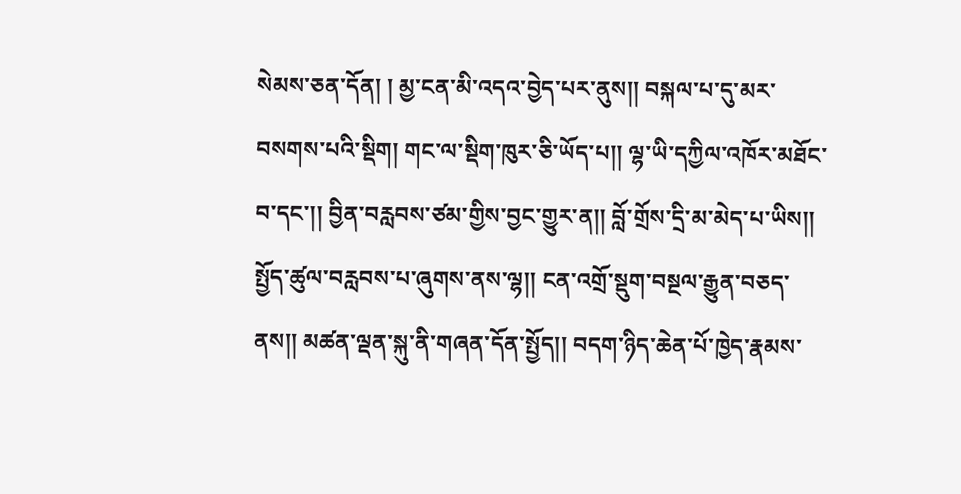སེམས་ཅན་དོན། ། མྱ་ངན་མི་འདའ་བྱེད་པར་ནུས།། བསྐལ་པ་དུ་མར་བསགས་པའི་སྡིག། གང་ལ་སྡིག་ཁུར་ཅི་ཡོད་པ།། ལྷ་ཡི་དཀྱིལ་འཁོར་མཐོང་བ་དང་།། བྱིན་བརླབས་ཙམ་གྱིས་བྱང་གྱུར་ན།། བློ་གྲོས་དྲི་མ་མེད་པ་ཡིས།། སྤྱོད་ཚུལ་བརླབས་པ་ཞུགས་ནས་ལྷ།། ངན་འགྲོ་སྡུག་བསྔལ་རྒྱུན་བཅད་ནས།། མཚན་ལྡན་སྐུ་ནི་གཞན་དོན་སྤྱོད།། བདག་ཉིད་ཆེན་པོ་ཁྱེད་རྣམས་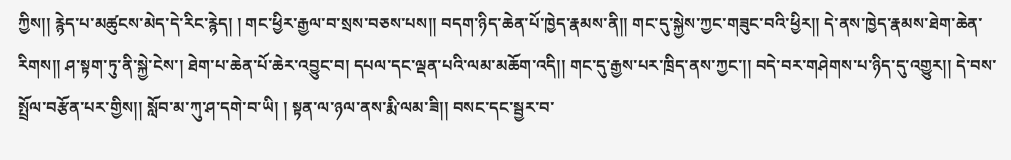ཀྱིས།། རྙེད་པ་མཚུངས་མེད་དེ་རིང་རྙེད། ། གང་ཕྱིར་རྒྱལ་བ་སྲས་བཅས་པས།། བདག་ཉིད་ཆེན་པོ་ཁྱེད་རྣམས་ནི།། གང་དུ་སྐྱེས་ཀྱང་གཟུང་བའི་ཕྱིར།། དེ་ནས་ཁྱེད་རྣམས་ཐེག་ཆེན་རིགས།། ཤ་སྟག་ཏུ་ནི་སྐྱེ་ངེས་། ཐེག་པ་ཆེན་པོ་ཆེར་འབྱུང་བ། དཔལ་དང་ལྡན་པའི་ལམ་མཆོག་འདི།། གང་དུ་རྒྱས་པར་ཁྲིད་ནས་ཀྱང་།། བདེ་བར་གཤེགས་པ་ཉིད་དུ་འགྱུར།། དེ་བས་སྤྲོལ་བརྩོན་པར་གྱིས།། སློབ་མ་ཀུ་ཤ་དགེ་བ་ཡི། ། སྟན་ལ་ཉལ་ནས་རྨི་ལམ་ཟི།། བསང་དང་སྦྱར་བ་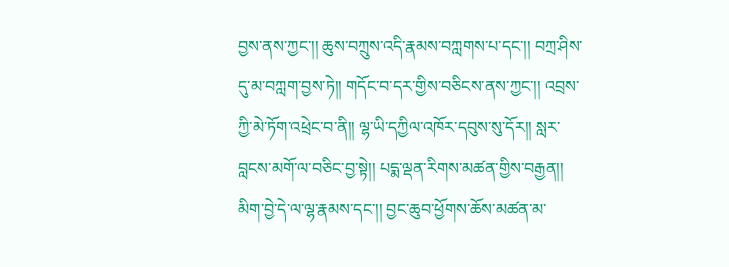བྱས་ནས་ཀྱང་།། ཆུས་བཀྲུས་འདི་རྣམས་བཀླགས་པ་དང་།། བཀྲ་ཤིས་དུ་མ་བཀླག་བྱས་ཏེ།། གདོང་བ་དར་གྱིས་བཅིངས་ནས་ཀྱང་།། འབྲས་ཀྱི་མེ་ཏོག་འཕྲེང་བ་ནི།། ལྷ་ཡི་དཀྱིལ་འཁོར་དབུས་སུ་དོར།། སླར་བླངས་མགོ་ལ་བཅིང་བྱ་སྟེ།། པདྨ་ལྡན་རིགས་མཚན་གྱིས་བརྒྱན།། མིག་བྱེ་དེ་ལ་ལྷ་རྣམས་དང་།། བྱང་ཆུབ་ཕྱོགས་ཆོས་མཚན་མ་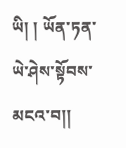ཡི། ། ཡོན་ཏན་ཡེ་ཤེས་སྟོབས་མངའ་བ།།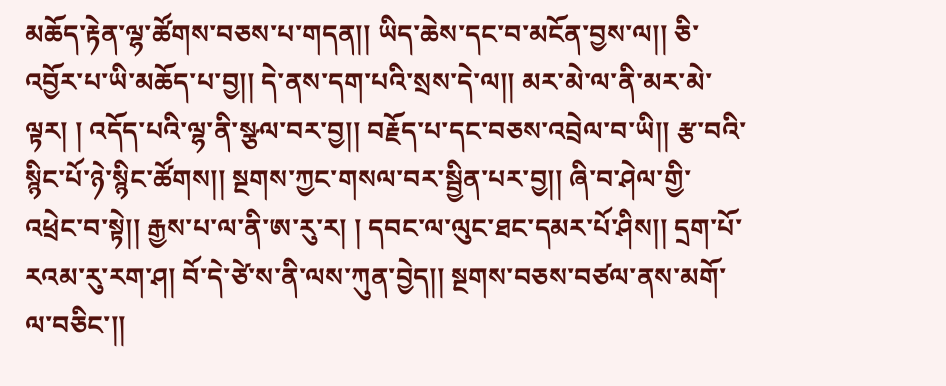མཆོད་རྟེན་ལྷ་ཚོགས་བཅས་པ་གདན།། ཡིད་ཆེས་དང་བ་མངོན་བྱས་ལ།། ཅི་འབྱོར་པ་ཡི་མཆོད་པ་བྱ།། དེ་ནས་དག་པའི་སྲས་དེ་ལ།། མར་མེ་ལ་ནི་མར་མེ་ལྟར། ། འདོད་པའི་ལྷ་ནི་སྩལ་བར་བྱ།། བརྗོད་པ་དང་བཅས་འབྲེལ་བ་ཡི།། རྩ་བའི་སྙིང་པོ་ཉེ་སྙིང་ཚོགས།། སྔགས་ཀྱང་གསལ་བར་སྦྱིན་པར་བྱ།། ཞི་བ་ཤེལ་གྱི་འཕྲེང་བ་སྟེ།། རྒྱས་པ་ལ་ནི་ཨ་རུ་ར། ། དབང་ལ་ལུང་ཐང་དམར་པོ་ཤིས།། དྲག་པོ་རའམ་རུ་རག་ཤ། བོ་དེ་ཙེ་ས་ནི་ལས་ཀུན་བྱེད།། སྔགས་བཅས་བཙལ་ནས་མགོ་ལ་བཅིང་།།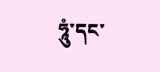ཧཱུཾ་དང་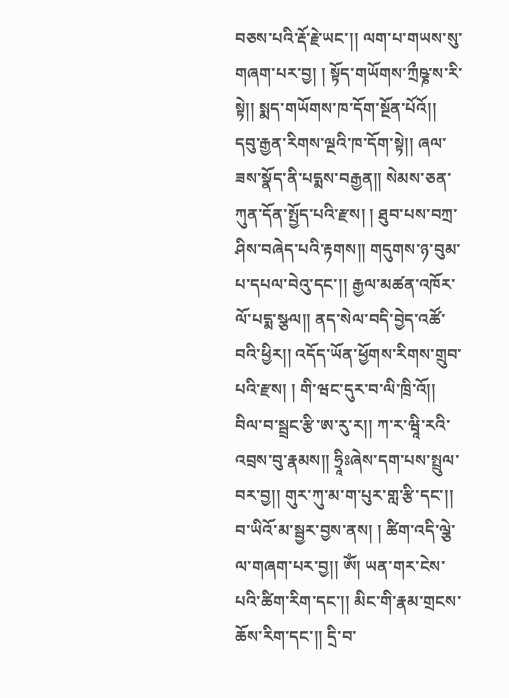བཅས་པའི་རྡོ་རྗེ་ཡང་།། ལག་པ་གཡས་སུ་གཞག་པར་བྱ། ། སྟོད་གཡོགས་ཀྲྀཥྞ་ས་རི་སྟེ།། སྨད་གཡོགས་ཁ་དོག་སྔོན་པོའོ།། དབུ་རྒྱན་རིགས་ལྔའི་ཁ་དོག་སྟེ།། ཞལ་ཟས་སྣོད་ནི་པདྨས་བརྒྱན།། སེམས་ཅན་ཀུན་དོན་སྤྱོད་པའི་རྫས། ། ཐུབ་པས་བཀྲ་ཤིས་བཞེད་པའི་རྟགས།། གདུགས་ཉ་བུམ་པ་དཔལ་བེའུ་དང་།། རྒྱལ་མཚན་འཁོར་ལོ་པདྨ་སྩལ།། ནད་སེལ་བདི་བྱེད་འཚོ་བའི་ཕྱིར།། འདོད་ཡོན་ཕྱོགས་རིགས་གྲུབ་པའི་རྫས། ། གི་ཝང་དུར་བ་ལི་ཁྲི་འོ།། བིལ་བ་སྦྲང་རྩི་ཨ་རུ་ར།། ཀ་ར་ཝཱི་རའི་འབྲས་བུ་རྣམས།། ཧྲཱིཿཞེས་དག་པས་སྤྲུལ་བར་བྱ།། གུར་ཀུ་མ་ག་པུར་གླ་རྩི་དང་།། བ་ཡིའོ་མ་སྦྱར་བྱས་ནས། ། ཚིག་འདི་ལྕེ་ལ་གཞག་པར་བྱ།། ཨོཾ། ཡན་གར་ངེས་པའི་ཚིག་རིག་དང་།། མིང་གི་རྣམ་གྲངས་ཆོས་རིག་དང་།། དྲི་བ་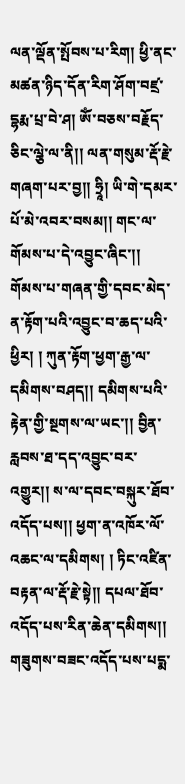ལན་ལྡོན་སྤོབས་པ་རིག། ཕྱི་ནང་མཚན་ཉིད་དོན་རིག་ཤོག་བཛྲ་དྷརྨ་པྲ་བེ་ཤ། ཨོཾ་བཅས་བརྗོད་ཅིང་ལྕེ་ལ་ནི།། ལན་གསུམ་རྡོ་རྗེ་གཞག་པར་བྱ།། ཧྲཱི། ཡི་གེ་དམར་པོ་མེ་འབར་བསམ།། གང་ལ་གོམས་པ་དེ་འབྱུང་ཞིང་།། གོམས་པ་གཞན་གྱི་དབང་མེད་ན་རྟོག་པའི་འབྱུང་བ་ཆད་པའི་ཕྱིར། ། ཀུན་རྟོག་ཕྱག་རྒྱ་ལ་དམིགས་བཤད།། དམིགས་པའི་རྟེན་གྱི་སྔགས་ལ་ཡང་།། བྱིན་རླབས་ཐ་དད་འབྱུང་བར་འགྱུར།། ས་ལ་དབང་བསྐུར་ཐོབ་འདོད་པས།། ཕྱག་ན་འཁོར་ལོ་འཆང་ལ་དམིགས། ། ཏིང་འཛིན་བརྟན་ལ་རྡོ་རྗེ་སྟེ།། དཔལ་ཐོབ་འདོད་པས་རིན་ཆེན་དམིགས།། གཟུགས་བཟང་འདོད་པས་པདྨ་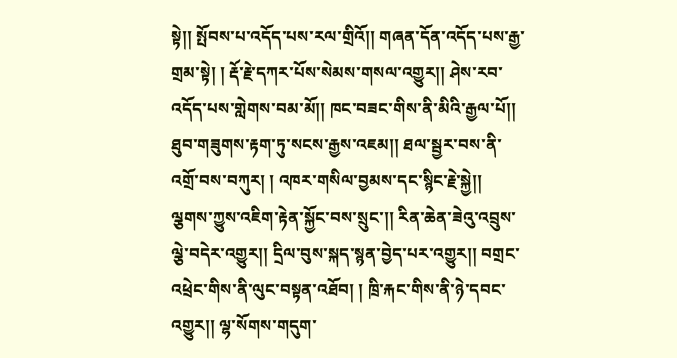སྟེ།། སྤོབས་པ་འདོད་པས་རལ་གྲིའོ།། གཞན་དོན་འདོད་པས་རྒྱ་གྲམ་སྟེ། ། རྡོ་རྗེ་དཀར་པོས་སེམས་གསལ་འགྱུར།། ཤེས་རབ་འདོད་པས་གླེགས་བམ་མོ།། ཁང་བཟང་གིས་ནི་མིའི་རྒྱལ་པོ།། ཐུབ་གཟུགས་རྟག་ཏུ་སངས་རྒྱས་འཇམ།། ཐལ་སྦྱར་བས་ནི་འགྲོ་བས་བཀུར། ། འཁར་གསིལ་བྱམས་དང་སྙིང་རྗེ་སྐྱེ།། ལྕགས་ཀྱུས་འཇིག་རྟེན་སྐྱོང་བས་སྲུང་།། རིན་ཆེན་ཟེའུ་འབྲུས་ལྕེ་བདེར་འགྱུར།། དྲིལ་བུས་སྐད་སྙན་བྱེད་པར་འགྱུར།། བགྲང་འཕྲེང་གིས་ནི་ལུང་བསྟན་འཐོབ། ། ཁྲི་རྐང་གིས་ནི་ཉེ་དབང་འགྱུར།། ལྷ་སོགས་གདུག་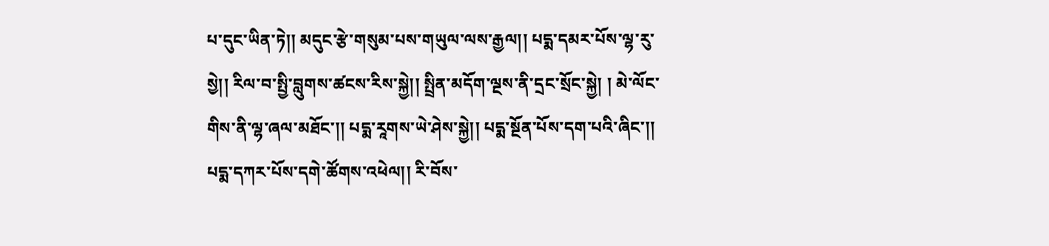པ་དུང་ཡིན་ཏེ།། མདུང་རྩེ་གསུམ་པས་གཡུལ་ལས་རྒྱལ།། པདྨ་དམར་པོས་ལྷ་རུ་སྱེ།། རིལ་བ་སྤྱི་བླུགས་ཚངས་རིས་སྐྱེ།། སྤྲིན་མདོག་ལྔས་ནི་དྲང་སྲོང་སྐྱེ། ། མེ་ལོང་གིས་ནི་ལྷ་ཞལ་མཐོང་།། པདྨ་རཱགས་ཡེ་ཤེས་སྐྱེ།། པདྨ་སྔོན་པོས་དག་པའི་ཞིང་།། པདྨ་དཀར་པོས་དགེ་ཚོགས་འཕེལ།། རི་བོས་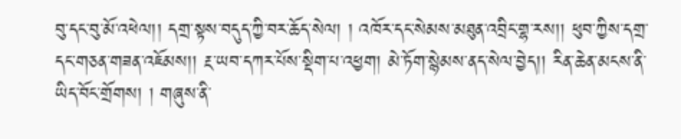བུ་དང་བུ་མོ་འཕེལ།། དགྲ་སྟས་བདུད་ཀྱི་བར་ཆོད་སེལ། ། འཁོར་དང་སེམས་མཐུན་འབྲིང་གྷ་རས།། ཕུབ་ཀྱིས་དགྲ་དང་གཅན་གཟན་འཇོམས།། རྔ་ཡབ་དཀར་པོས་སྡིག་པ་འཕྱག། མེ་ཏོག་སྙེམས་ནད་སེལ་བྱེད།། རིན་ཆེན་མངས་ནི་ཡིད་བོང་གྲོགས། ། གཞུས་ནི་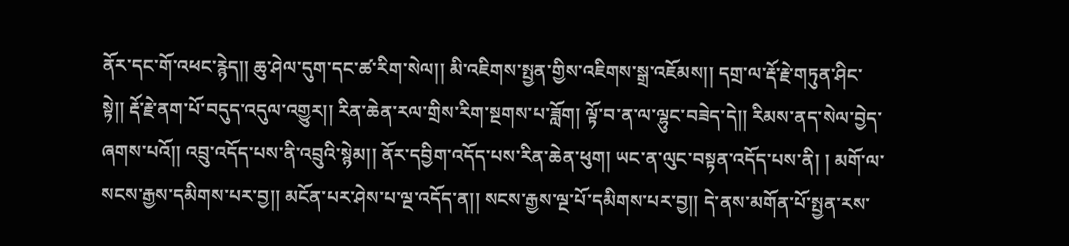ནོར་དང་གོ་འཕང་རྙེད།། ཆུ་ཤེལ་དུག་དང་ཚ་རིག་སེལ།། མི་འཇིགས་སྤྱན་གྱིས་འཇིགས་སྒྲ་འཇོམས།། དགྲ་ལ་རྡོ་རྗེ་གཏུན་ཤིང་སྟེ།། རྡོ་རྗེ་ནག་པོ་བདུད་འདུལ་འགྱུར།། རིན་ཆེན་རལ་གྲིས་རིག་སྔགས་པ་ཟློག། ལྟོ་བ་ན་ལ་ལྷུང་བཟེད་དེ།། རིམས་ནད་སེལ་བྱེད་ཞགས་པའོ།། འབྲུ་འདོད་པས་ནི་འབྲུའི་སྙེམ།། ནོར་དབྱིག་འདོད་པས་རིན་ཆེན་ཕུག། ཡང་ན་ལུང་བསྟན་འདོད་པས་ནི། ། མགོ་ལ་སངས་རྒྱས་དམིགས་པར་བྱ།། མངོན་པར་ཤེས་པ་ལྔ་འདོད་ན།། སངས་རྒྱས་ལྔ་པོ་དམིགས་པར་བྱ།། དེ་ནས་མགོན་པོ་སྤྱན་རས་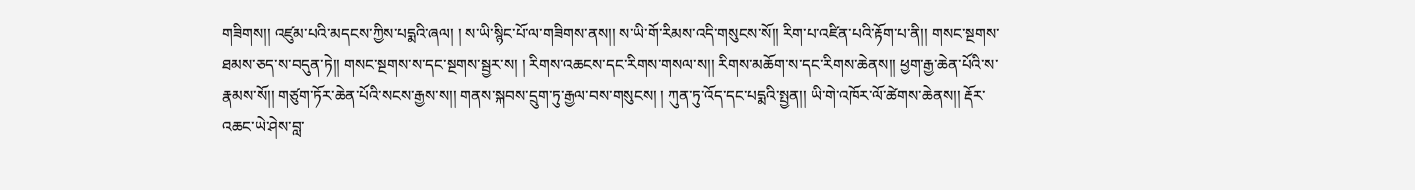གཟིགས།། འཛུམ་པའི་མདངས་ཀྱིས་པདྨའི་ཞལ། ། ས་ཡི་སྙིང་པོ་ལ་གཟིགས་ནས།། ས་ཡི་གོ་རིམས་འདི་གསུངས་སོ།། རིག་པ་འཛིན་པའི་རྟོག་པ་ནི།། གསང་སྔགས་ཐམས་ཅད་ས་བདུན་ཏེ།། གསང་སྔགས་ས་དང་སྔགས་སྦྱར་ས། ། རིགས་འཆངས་དང་རིགས་གསལ་ས།། རིགས་མཆོག་ས་དང་རིགས་ཆེནས།། ཕྱག་རྒྱ་ཆེན་པོའི་ས་རྣམས་སོ།། གཙུག་ཏོར་ཆེན་པོའི་སངས་རྒྱས་ས།། གནས་སྐབས་དྲུག་ཏུ་རྒྱལ་བས་གསུངས། ། ཀུན་ཏུ་འོད་དང་པདྨའི་སྤྱན།། ཡི་གེ་འཁོར་ལོ་ཚེགས་ཆེནས།། རྡོར་འཆང་ཡེ་ཤེས་བླ་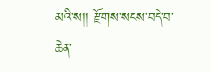མའི་ས།། རྫོགས་སངས་བདེ་བ་ཆེན་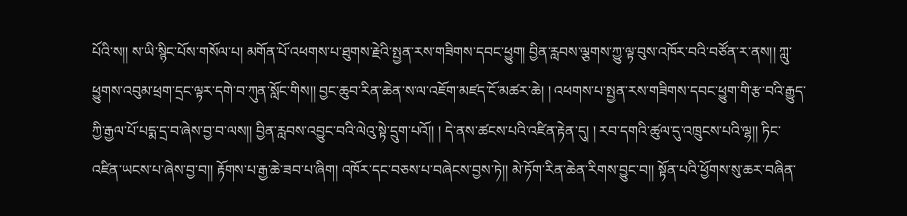པོའི་ས།། ས་ཡི་སྙིང་པོས་གསོལ་པ། མགོན་པོ་འཕགས་པ་ཐུགས་རྗེའི་སྤྱན་རས་གཟིགས་དབང་ཕྱུག། བྱིན་རླབས་ལྕགས་ཀྱུ་ལྟ་བུས་འཁོར་བའི་བཙོན་ར་ནས།། ཀླུ་ཕྱུགས་འབུམ་ཕྲག་དྲང་ལྟར་དགེ་བ་ཀུན་སློང་གིས།། བྱང་ཆུབ་རིན་ཆེན་ས་ལ་འཇོག་མཛད་ངོ་མཚར་ཆེ། ། འཕགས་པ་སྤྱན་རས་གཟིགས་དབང་ཕྱུག་གི་རྩ་བའི་རྒྱུད་ཀྱི་རྒྱལ་པོ་པདྨ་དྲ་བ་ཞེས་བྱ་བ་ལས།། བྱིན་རླབས་འབྱུང་བའི་ལེའུ་སྟེ་དྲུག་པའོ།། ། དེ་ནས་ཚངས་པའི་འཛིན་རྟེན་དུ། ། རབ་དགའི་ཚུལ་དུ་འཁྲུངས་པའི་ལྷ།། ཏིང་འཛིན་ཡངས་པ་ཞེས་བྱ་བ།། རྟོགས་པ་རྒྱ་ཆེ་ཟབ་པ་ཞིག། འཁོར་དང་བཅས་པ་བཞེངས་བྱས་ཏེ།། མེ་ཏོག་རིན་ཆེན་རིགས་བྱུང་བ།། སྟོན་པའི་ཕྱོགས་སུ་ཆར་བཞིན་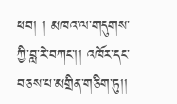ཕབ། ། མཁའ་ལ་གདུགས་ཀྱི་བླ་རེ་བཀང་།། འཁོར་དང་བཅས་པ་མགྲིན་གཅིག་ཏུ།།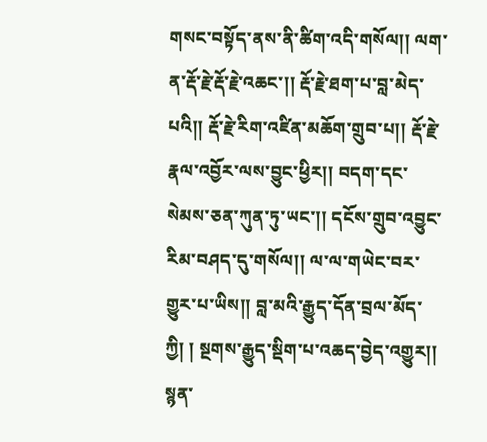གསང་བསྟོད་ནས་ནི་ཚིག་འདི་གསོལ།། ལག་ན་རྡོ་རྗེ་རྡོ་རྗེ་འཆང་།། རྡོ་རྗེ་ཐག་པ་བླ་མེད་པའི།། རྡོ་རྗེ་རིག་འཛིན་མཆོག་གྲུབ་པ།། རྡོ་རྗེ་རྣལ་འབྱོར་ལས་བྱུང་ཕྱིར།། བདག་དང་སེམས་ཅན་ཀུན་ཏུ་ཡང་།། དངོས་གྲུབ་འབྱུང་རིམ་བཤད་དུ་གསོལ།། ལ་ལ་གཡེང་བར་གྱུར་པ་ཡིས།། བླ་མའི་རྒྱུད་དོན་བྲལ་མོད་ཀྱི། ། སྔགས་རྒྱུད་སྡིག་པ་འཆད་བྱེད་འགྱུར།། སྙན་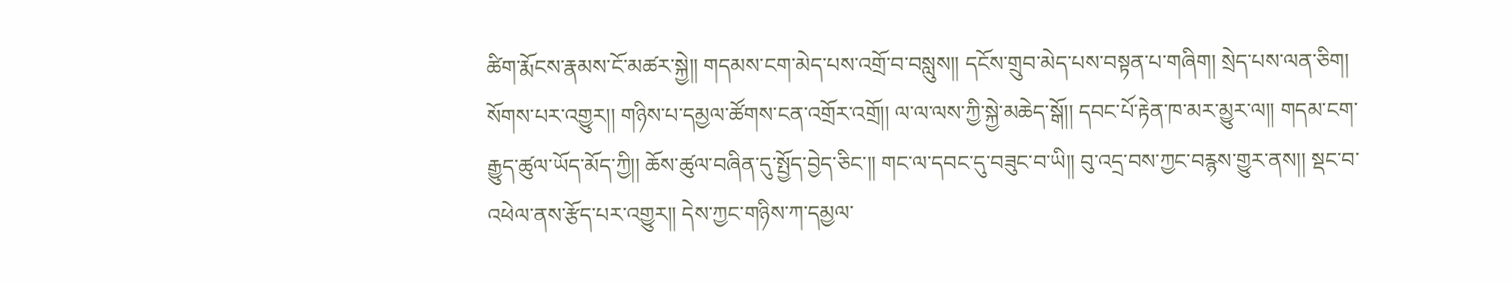ཚིག་རྨོངས་རྣམས་ངོ་མཚར་སྐྱེ།། གདམས་ངག་མེད་པས་འགྲོ་བ་བསླུས།། དངོས་གྲུབ་མེད་པས་བསྟན་པ་གཞིག། སྲེད་པས་ལན་ཅིག། སོགས་པར་འགྱུར།། གཉིས་པ་དམྱལ་ཚོགས་ངན་འགྲོར་འགྲོ།། ལ་ལ་ལས་ཀྱི་སྐྱེ་མཆེད་སྒོ།། དབང་པོ་རྟེན་ཁ་མར་མྱུར་ལ།། གདམ་ངག་རྒྱུད་ཚུལ་ཡོད་མོད་ཀྱི།། ཆོས་ཚུལ་བཞིན་དུ་སྤྱོད་བྱེད་ཅིང་།། གང་ལ་དབང་དུ་བཟུང་བ་ཡི།། བུ་འདྲ་བས་ཀྱང་བརྙས་གྱུར་ནས།། སྡང་བ་འཕེལ་ནས་རྩོད་པར་འགྱུར།། དེས་ཀྱང་གཉིས་ཀ་དམྱལ་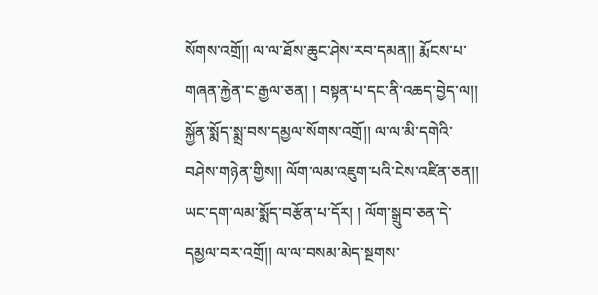སོགས་འགྲོ།། ལ་ལ་ཐོས་ཆུང་ཤེས་རབ་དམན།། རྨོངས་པ་གཞན་རྐྱེན་ང་རྒྱལ་ཅན། ། བསྟན་པ་དང་ནི་འཆད་བྱེད་ལ།། སྐྱོན་སྨོད་སྨྲ་བས་དམྱལ་སོགས་འགྲོ།། ལ་ལ་མི་དགེའི་བཤེས་གཉེན་གྱིས།། ལོག་ལམ་འཇུག་པའི་ངེས་འཛིན་ཅན།། ཡང་དག་ལམ་སྨོད་བརྩོན་པ་དོར། ། ལོག་སྒྲུབ་ཅན་དེ་དམྱལ་བར་འགྲོ།། ལ་ལ་བསམ་མེད་སྔགས་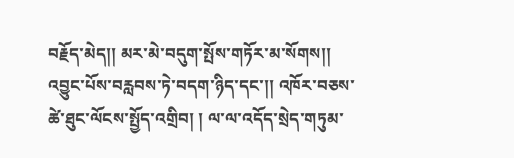བརྗོད་མེད།། མར་མེ་བདུག་སྤོས་གཏོར་མ་སོགས།། འབྱུང་པོས་བརླབས་ཏེ་བདག་ཉིད་དང་།། འཁོར་བཅས་ཚེ་ཐུང་ལོངས་སྤྱོད་འགྲིབ། ། ལ་ལ་འདོད་སྲེད་གཏུམ་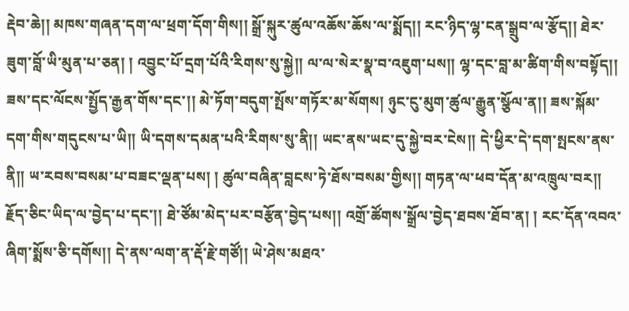རྡེབ་ཆེ།། མཁས་གཞན་དག་ལ་ཕྲག་དོག་གིས།། སྒྲོ་སྐུར་ཚུལ་འཆོས་ཆོས་ལ་སྨོད།། རང་ཉིད་ལྷ་ངན་སྒྲུབ་ལ་རྩོད།། ཐེར་ཟུག་བློ་ཡི་མུན་པ་ཅན། ། འབྱུང་པོ་དྲག་པོའི་རིགས་སུ་སྐྱེ།། ལ་ལ་སེར་སྣ་བ་འཇུག་པས།། ལྷ་དང་བླ་མ་ཚིག་གིས་བསྟོད།། ཟས་དང་ལོངས་སྤྱོད་རྒྱན་གོས་དང་།། མེ་ཏོག་བདུག་སྤོས་གཏོར་མ་སོགས། ཉུང་ངུ་མུག་ཚུལ་རྒྱུན་སྩོལ་ན།། ཟས་སྐོམ་དག་གིས་གདུངས་པ་ཡི།། ཡི་དགས་དམན་པའི་རིགས་སུ་ནི།། ཡང་ནས་ཡང་དུ་སྐྱེ་བར་ངེས།། དེ་ཕྱིར་དེ་དག་སྤངས་ནས་ནི།། ཡ་རབས་བསམ་པ་བཟང་ལྡན་པས། ། ཚུལ་བཞིན་བླངས་ཏེ་ཐོས་བསམ་གྱིས།། གཏན་ལ་ཕབ་དོན་མ་འཁྲུལ་བར།། རྗོད་ཅིང་ཡིད་ལ་བྱེད་པ་དང་།། ཐེ་ཙོམ་མེད་པར་བརྩོན་བྱེད་པས།། འགྲོ་ཚོགས་སྒྲོལ་བྱེད་ཐབས་ཐོབ་ན། ། རང་དོན་འབའ་ཞིག་སྨོས་ཅི་དགོས།། དེ་ནས་ལག་ན་རྡོ་རྗེ་གཙོ།། ཡེ་ཤེས་མཐའ་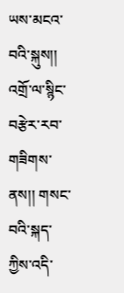ཡས་མངའ་བའི་སྐུས།། འགྲོ་ལ་སྙིང་བརྩེར་རབ་གཟིགས་ནས།། གསང་བའི་སྐད་ཀྱིས་འདི་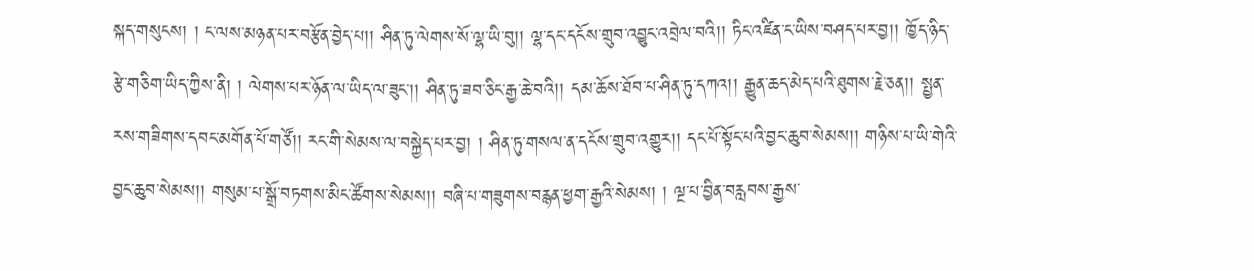སྐད་གསུངས། ། ང་ལས་མཉན་པར་བརྩོན་བྱེད་པ།། ཤིན་ཏུ་ལེགས་སོ་ལྷ་ཡི་བུ།། ལྷ་དང་དངོས་གྲུབ་འབྱུང་འབྲེལ་བའི།། ཏིང་འཛིན་ང་ཡིས་བཤད་པར་བྱ།། ཁྱོད་ཉིད་རྩེ་གཅིག་ཡིད་ཀྱིས་ནི། ། ལེགས་པར་ཉོན་ལ་ཡིད་ལ་ཟུང་།། ཤིན་ཏུ་ཟབ་ཅིང་རྒྱ་ཆེ་བའི།། དམ་ཆོས་ཐོབ་པ་ཤིན་ཏུ་དཀའ།། རྒྱུན་ཆད་མེད་པའི་ཐུགས་རྗེ་ཅན།། སྤྱན་རས་གཟིགས་དབང་མགོན་པོ་གཙོ།། རང་གི་སེམས་ལ་བསྐྱེད་པར་བྱ། ། ཤིན་ཏུ་གསལ་ན་དངོས་གྲུབ་འགྱུར།། དང་པོ་སྟོང་པའི་བྱང་ཆུབ་སེམས།། གཉིས་པ་ཡི་གེའི་བྱང་ཆུབ་སེམས།། གསུམ་པ་སྒྲོ་བཏགས་མིང་ཚོགས་སེམས།། བཞི་པ་གཟུགས་བརྙན་ཕྱག་རྒྱའི་སེམས། ། ལྔ་པ་བྱིན་བརླབས་རྒྱས་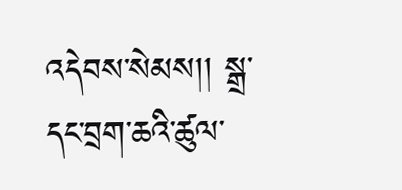འདེབས་སེམས།། སྒྲ་དང་བྲག་ཆའི་ཚུལ་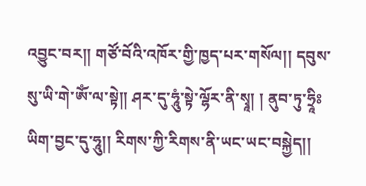འབྱུང་བར།། གཙོ་བོའི་འཁོར་གྱི་ཁྱད་པར་གསོལ།། དབུས་སུ་ཡི་གེ་ཨོཾ་ལ་སྟེ།། ཤར་དུ་ཧཱུཾ་སྟེ་ལྷོར་ནི་སྭཱ། ། ནུབ་ཏུ་ཧྲཱིཿཡིག་བྱང་དུ་ཧཱུ།། རིགས་ཀྱི་རིགས་ནི་ཡང་ཡང་བསྐྱེད།།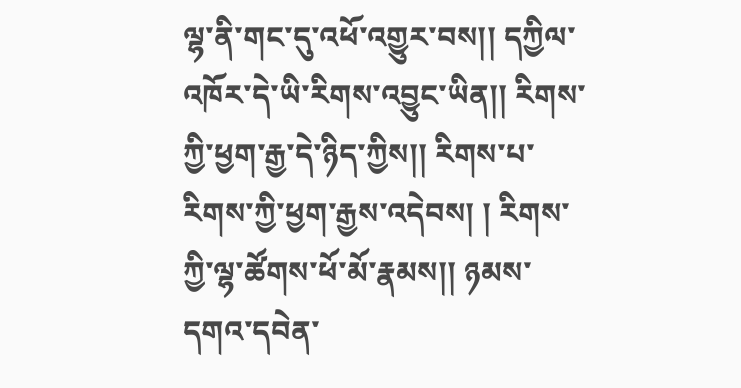ལྷ་ནི་གང་དུ་འཕོ་འགྱུར་བས།། དཀྱིལ་འཁོར་དེ་ཡི་རིགས་འབྱུང་ཡིན།། རིགས་ཀྱི་ཕྱག་རྒྱ་དེ་ཉིད་ཀྱིས།། རིགས་པ་རིགས་ཀྱི་ཕྱག་རྒྱས་འདེབས། ། རིགས་ཀྱི་ལྷ་ཚོགས་ཕོ་མོ་རྣམས།། ཉམས་དགའ་དབེན་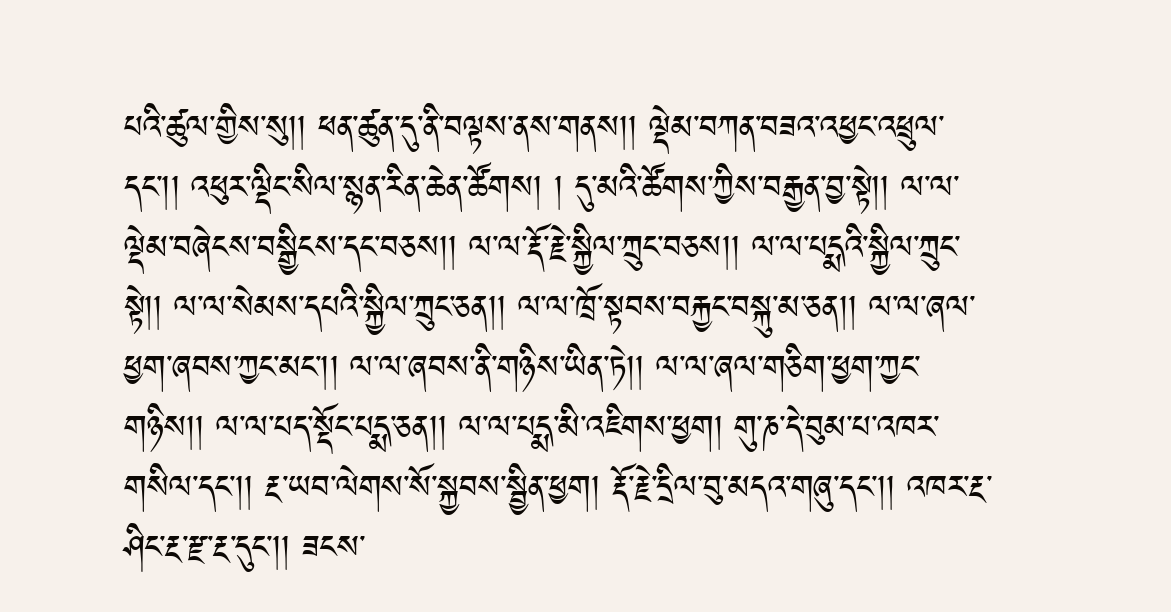པའི་ཚུལ་གྱིས་སུ།། ཕན་ཚུན་དུ་ནི་བལྟས་ནས་གནས།། ལྡེམ་བཀན་བཟའ་འཕྱང་འཕྲུལ་དང་།། འཕུར་ལྡིང་སིལ་སྙན་རིན་ཆེན་ཚོགས། ། དུ་མའི་ཚོགས་ཀྱིས་བརྒྱན་བྱ་སྟེ།། ལ་ལ་ལྡེམ་བཞེངས་བསྒྱིངས་དང་བཅས།། ལ་ལ་རྡོ་རྗེ་སྐྱིལ་ཀྲུང་བཅས།། ལ་ལ་པདྨའི་སྐྱིལ་ཀྲུང་སྟེ།། ལ་ལ་སེམས་དཔའི་སྐྱིལ་ཀྲུང་ཅན།། ལ་ལ་ཁྲོ་སྟབས་བརྐྱང་བསྐུ་མ་ཅན།། ལ་ལ་ཞལ་ཕྱག་ཞབས་ཀྱང་མང་།། ལ་ལ་ཞབས་ནི་གཉིས་ཡིན་ཏེ།། ལ་ལ་ཞལ་གཅིག་ཕྱག་ཀྱང་གཉིས།། ལ་ལ་པད་སྡོང་པདྨ་ཅན།། ལ་ལ་པདྨ་མི་འཇིགས་ཕྱག། གུ་ཎ་དེ་བུམ་པ་འཁར་གསིལ་དང་།། རྔ་ཡབ་ལེགས་སོ་སྐྱབས་སྦྱིན་ཕྱག། རྡོ་རྗེ་དྲིལ་བུ་མདའ་གཞུ་དང་།། འཁར་རྔ་ཤིང་རྔ་རྫ་རྔ་དུང་།། ཟངས་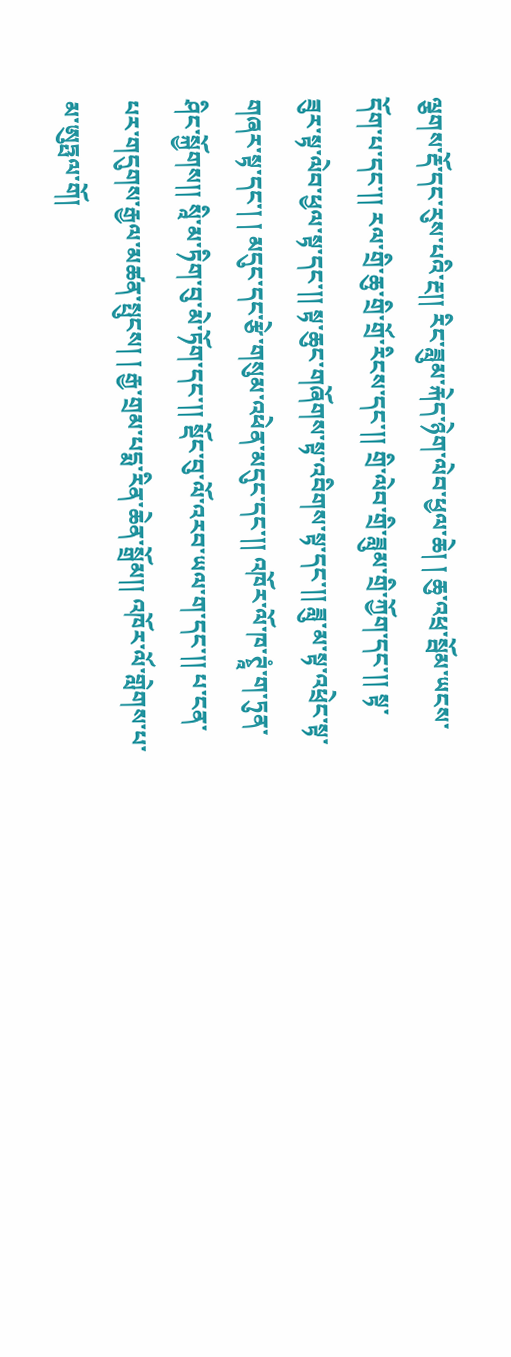ལྕགས་རྡོ་དང་རུས་པའི་རྔ།། རིང་ཟླུམ་རྐེད་ཉེག་ལེབ་ཕྱལ་ཆེ། ། ཆུ་འཕྲ་སྦོམ་ཡངས་དོག་པ་དང་།། རལ་གྲི་ཆུ་གྲི་གྲོ་རིངས་དང་།། གྲི་ལེབ་གྲི་ཟླུམ་གྲི་ཀྱོག་དང་།། སྟ་ཟུར་སྟ་ལེབ་ཕྱལ་སྟ་དང་།། སྟ་ཆུང་གཞོགས་སྟ་འབིགས་སྟ་དང་།། ཟླུ་མ་སྟ་འཕྲེང་སྟ་གཞར་སྟ་དང་། ། མདུང་དང་རྩེ་གསུམ་འཕེན་མདུང་དང་།། འཁོར་ལོ་ཁ་ཊྭཱཾ་ག་ཏུན་ཤིང་སྐྱོགས།། སཱི་མ་ཏིག་བུ་མེ་ཏོག་དང་།། སྡོང་བུ་ལོ་འརབ་ཡལ་ག་དང་།། པ་ངན་པར་གདུགས་རྒྱལ་མཚན་སྤུངས། ། རྒྱ་གྲམ་པདྨ་རིན་ཆེན་སྒྲོམ།། འཁོར་ལོ་གླེགས་པ་མ་ཨུཏྤལ་གོ།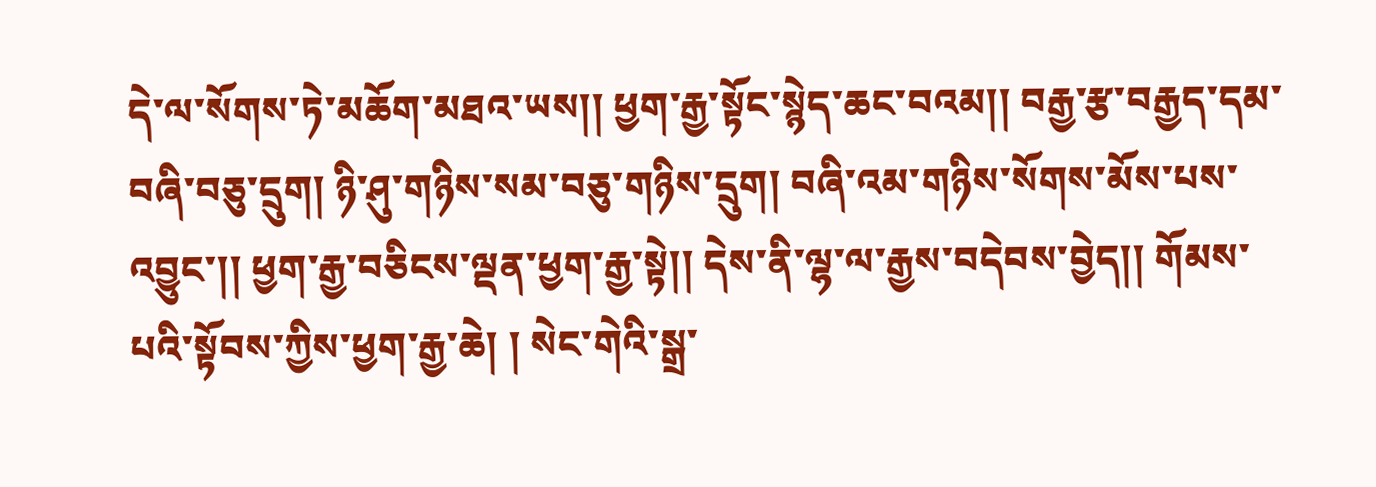དེ་ལ་སོགས་ཏེ་མཆོག་མཐའ་ཡས།། ཕྱག་རྒྱ་སྟོང་སྙེད་ཆང་བའམ།། བརྒྱ་རྩ་བརྒྱད་དམ་བཞི་བཅུ་དྲུག། ཉི་ཤུ་གཉིས་སམ་བཅུ་གཉིས་དྲུག། བཞི་འམ་གཉིས་སོགས་མོས་པས་འབྱུང་།། ཕྱག་རྒྱ་བཅིངས་ལྡན་ཕྱག་རྒྱ་སྟེ།། དེས་ནི་ལྷ་ལ་རྒྱས་བདེབས་བྱེད།། གོམས་པའི་སྟོབས་ཀྱིས་ཕྱག་རྒྱ་ཆེ། ། སེང་གེའི་སྒྲ་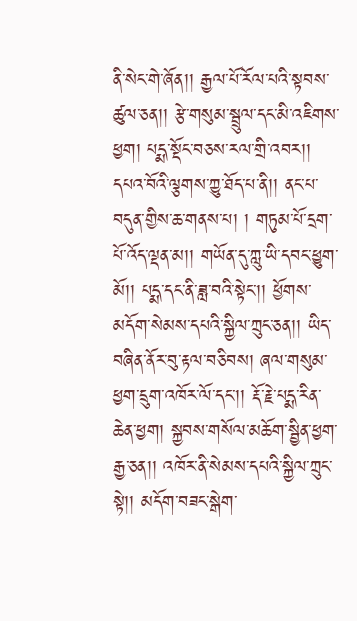ནི་སེང་གེ་ཞོན།། རྒྱལ་པོ་རོལ་པའི་སྟབས་ཚུལ་ཅན།། རྩེ་གསུམ་སྦྲུལ་དང་མི་འཇིགས་ཕྱག། པདྨ་སྡོང་བཅས་རལ་གྲི་འབར།། དཔའ་བོའི་ལྕགས་ཀྱུ་ཐོད་པ་ནི།། ནང་པ་བདུན་གྱིས་ཆ་གནས་པ། ། གཏུམ་པོ་དྲག་པོ་འོད་ལྡན་མ།། གཡོན་དུ་ཀླུ་ཡི་དབང་ཕྱུག་མོ།། པདྨ་དང་ནི་ཟླ་བའི་སྟེང་།། ཕྱོགས་མདོག་སེམས་དཔའི་སྐྱིལ་ཀྲུང་ཅན།། ཡིད་བཞིན་ནོར་བུ་རྟལ་བཅིབས། ཞལ་གསུམ་ཕྱག་དྲུག་འཁོར་ལོ་དང་།། རྡོ་རྗེ་པདྨ་རིན་ཆེན་ཕྱག། སྐྱབས་གསོལ་མཆོག་སྦྱིན་ཕྱག་རྒྱ་ཅན།། འཁོར་ནི་སེམས་དཔའི་སྐྱིལ་ཀྲུང་སྟེ།། མདོག་བཟང་སྒེག་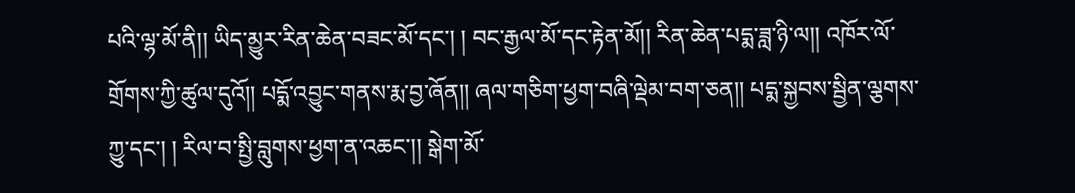པའི་ལྷ་མོ་ནི།། ཡིད་མྱུར་རིན་ཆེན་བཟང་མོ་དང་། ། བང་རྒྱལ་མོ་དང་རྟེན་མོ།། རིན་ཆེན་པདྨ་ཟླ་ཉི་ལ།། འཁོར་ལོ་གྲོགས་ཀྱི་ཚུལ་དུའོ།། པདྨོ་འབྱུང་གནས་རྨ་བྱ་ཞོན།། ཞལ་གཅིག་ཕྱག་བཞི་ལྡེམ་བག་ཅན།། པདྨ་སྐྱབས་སྦྱིན་ལྕགས་ཀྱུ་དང་། ། རིལ་བ་སྤྱི་བླུགས་ཕྱག་ན་འཆང་།། སྒེག་མོ་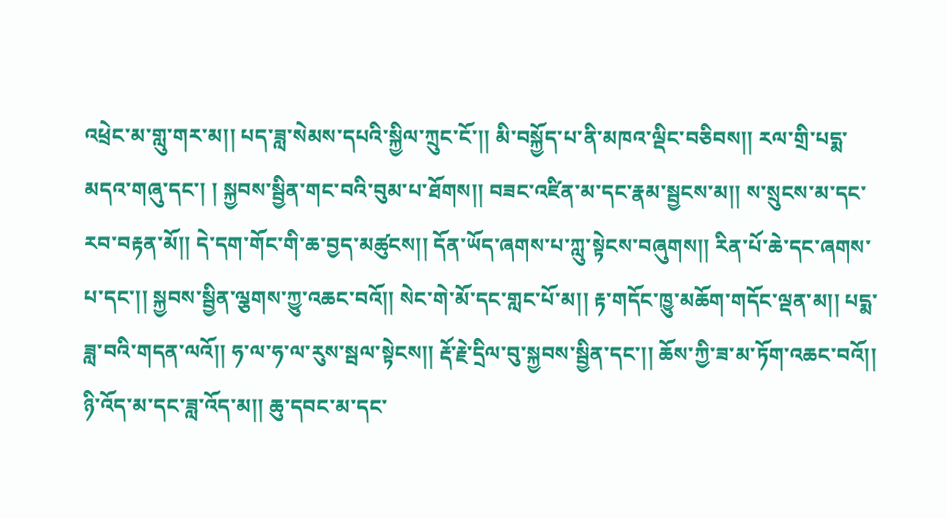འཕྲེང་མ་གླུ་གར་མ།། པད་ཟླ་སེམས་དཔའི་སྐྱིལ་ཀྲུང་ངོ་།། མི་བསྐྱོད་པ་ནི་མཁའ་ལྡིང་བཅིབས།། རལ་གྲི་པདྨ་མདའ་གཞུ་དང་། ། སྐྱབས་སྦྱིན་གང་བའི་བུམ་པ་ཐོགས།། བཟང་འཛིན་མ་དང་རྣམ་སྦྱངས་མ།། ས་སྲུངས་མ་དང་རབ་བརྟན་མོ།། དེ་དག་གོང་གི་ཆ་བྱད་མཚུངས།། དོན་ཡོད་ཞགས་པ་ཀླུ་སྟེངས་བཞུགས།། རིན་པོ་ཆེ་དང་ཞགས་པ་དང་།། སྐྱབས་སྦྱིན་ལྕགས་ཀྱུ་འཆང་བའོ།། སེང་གེ་མོ་དང་གླང་པོ་མ།། རྟ་གདོང་ཁྱུ་མཆོག་གདོང་ལྡན་མ།། པདྨ་ཟླ་བའི་གདན་ལའོ།། ཧ་ལ་ཧ་ལ་རུས་སྦལ་སྟེངས།། རྡོ་རྗེ་དྲིལ་བུ་སྐྱབས་སྦྱིན་དང་།། ཆོས་ཀྱི་ཟ་མ་ཏོག་འཆང་བའོ།། ཉི་འོད་མ་དང་ཟླ་འོད་མ།། ཆུ་དབང་མ་དང་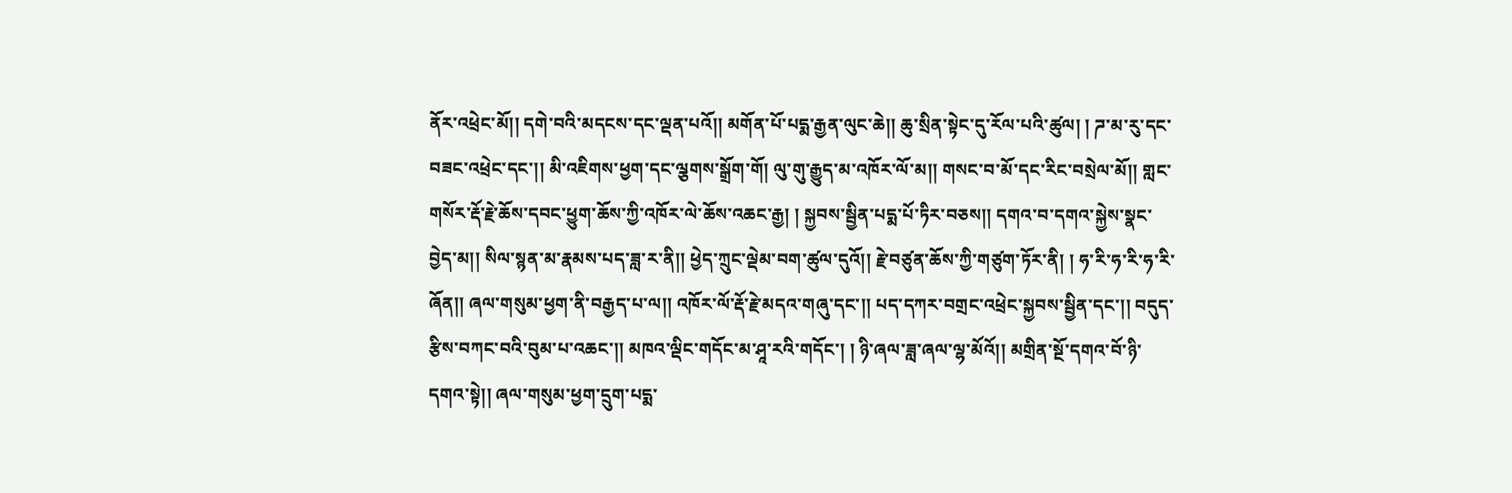ནོར་འཕྲེང་མོ།། དགེ་བའི་མདངས་དང་ལྡན་པའོ།། མགོན་པོ་པདྨ་རྒྱན་ལུང་ཆེ།། ཆུ་སྲིན་སྟེང་དུ་རོལ་པའི་ཚུལ། ། ཌ་མ་རུ་དང་བཟང་འཕྲེང་དང་།། མི་འཇིགས་ཕྱག་དང་ལྕགས་སྒྲོག་གོ། ལུ་གུ་རྒྱུད་མ་འཁོར་ལོ་མ།། གསང་བ་མོ་དང་རིང་བསྲེལ་མོ།། གླང་གསོར་རྡོ་རྗེ་ཆོས་དབང་ཕྱུག་ཆོས་ཀྱི་འཁོར་ལེ་ཆོས་འཆང་རྒྱ། ། སྐྱབས་སྦྱིན་པདྨ་པོ་ཏིར་བཅས།། དགའ་བ་དགའ་སྐྱེས་སྣང་བྱེད་མ།། སིལ་སྙན་མ་རྣམས་པད་ཟླ་ར་ནི།། ཕྱེད་ཀྲུང་ལྡེམ་བག་ཚུལ་དུའོ།། རྗེ་བཙུན་ཆོས་ཀྱི་གཙུག་ཏོར་ནི། ། ཧ་རི་ཧ་རི་ཧ་རི་ཞོན།། ཞལ་གསུམ་ཕྱག་ནི་བརྒྱད་པ་ལ།། འཁོར་ལོ་རྡོ་རྗེ་མདའ་གཞུ་དང་།། པད་དཀར་བགྲང་འཕྲེང་སྐྱབས་སྦྱིན་དང་།། བདུད་རྩིས་བཀང་བའི་བུམ་པ་འཆང་།། མཁའ་ལྡིང་གདོང་མ་ཤཱ་རའི་གདོང་། ། ཉི་ཞལ་ཟླ་ཞལ་ལྷ་མོའོ།། མགྲིན་སྔོ་དགའ་བོ་ཉི་དགའ་སྟེ།། ཞལ་གསུམ་ཕྱག་དྲུག་པདྨ་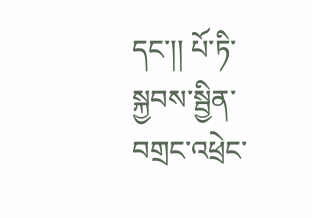དང་།། པོ་ཏི་སྐྱབས་སྦྱིན་བགྲང་འཕྲེང་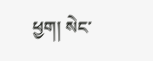ཕྱག། སེང་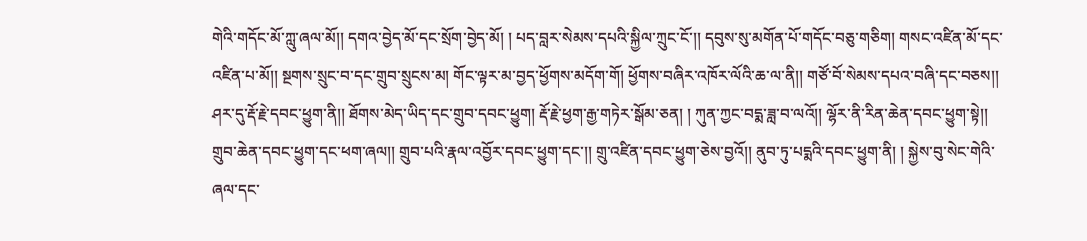གེའི་གདོང་མོ་ཀླུ་ཞལ་མོ།། དགའ་བྱེད་མོ་དང་སྲོག་བྱེད་མོ། ། པད་བླར་སེམས་དཔའི་སྐྱིལ་ཀྲུང་ངོ་།། དབུས་སུ་མགོན་པོ་གདོང་བཅུ་གཅིག། གསང་འཛིན་མོ་དང་འཛིན་པ་མོ།། སྔགས་སྲུང་བ་དང་གྲུབ་སྲུངས་མ། གོང་ལྟར་མ་བྱད་ཕྱོགས་མདོག་གོ། ཕྱོགས་བཞིར་འཁོར་ལོའི་ཆ་ལ་ནི།། གཙོ་བོ་སེམས་དཔའ་བཞི་དང་བཅས།། ཤར་དུ་རྡོ་རྗེ་དབང་ཕྱུག་ནི།། ཐོགས་མེད་ཡིད་དང་གྲུབ་དབང་ཕྱུག། རྡོ་རྗེ་ཕྱག་རྒྱ་གཏེར་སྒོམ་ཅན། ། ཀུན་ཀྱང་བདྨ་ཟླ་བ་ལའོ།། ལྷོར་ནི་རིན་ཆེན་དབང་ཕྱུག་སྟེ།། གྲུབ་ཆེན་དབང་ཕྱུག་དང་ཕག་ཞལ།། གྲུབ་པའི་རྣལ་འབྱོར་དབང་ཕྱུག་དང་།། གྲུ་འཛིན་དབང་ཕྱུག་ཅེས་བྱའོ།། ནུབ་ཏུ་པདྨའི་དབང་ཕྱུག་ནི། ། སྐྱེས་བུ་སེང་གེའི་ཞལ་དང་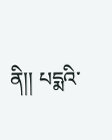ནི།། པདྨའི་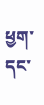ཕྱག་དང་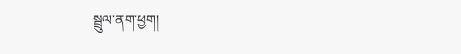སྦྲུལ་ནག་ཕྱག།